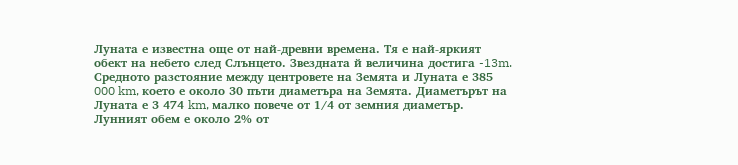Луната е известна още от най-древни времена. Тя е най-яркият обект на небето след Слънцето. Звездната й величина достига -13m.
Средното разстояние между центровете на Земята и Луната е 385 000 km, което е около 30 пъти диаметъра на Земята. Диаметърът на Луната е 3 474 km, малко повече от 1/4 от земния диаметър. Лунният обем е около 2% от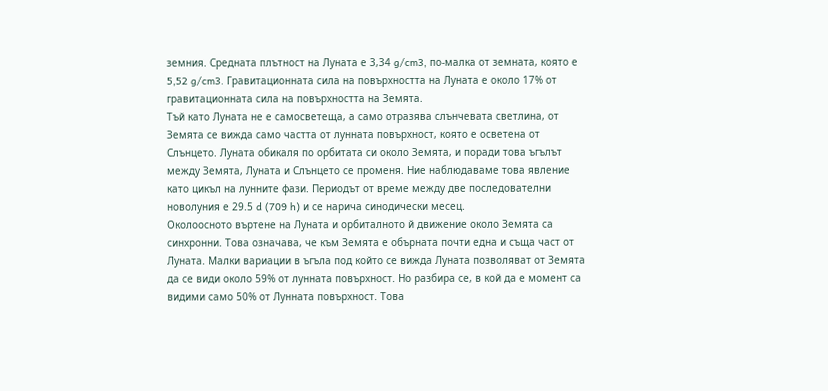земния. Средната плътност на Луната е 3,34 g/cm3, по-малка от земната, която е 5,52 g/cm3. Гравитационната сила на повърхността на Луната е около 17% от гравитационната сила на повърхността на Земята.
Тъй като Луната не е самосветеща, а само отразява слънчевата светлина, от Земята се вижда само частта от лунната повърхност, която е осветена от Слънцето. Луната обикаля по орбитата си около Земята, и поради това ъгълът между Земята, Луната и Слънцето се променя. Ние наблюдаваме това явление като цикъл на лунните фази. Периодът от време между две последователни новолуния е 29.5 d (709 h) и се нарича синодически месец.
Околоосното въртене на Луната и орбиталното й движение около Земята са синхронни. Това означава, че към Земята е обърната почти една и съща част от Луната. Малки вариации в ъгъла под който се вижда Луната позволяват от Земята да се види около 59% от лунната повърхност. Но разбира се, в кой да е момент са видими само 50% от Лунната повърхност. Това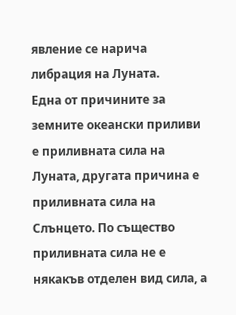явление се нарича либрация на Луната.
Една от причините за земните океански приливи е приливната сила на Луната, другата причина е приливната сила на Слънцето. По същество приливната сила не е някакъв отделен вид сила, а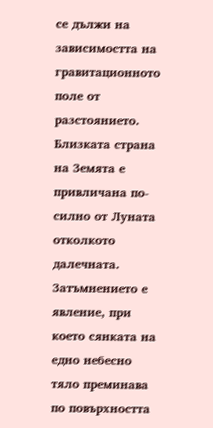се дължи на зависимостта на гравитационното поле от разстоянието. Близката страна на Земята е привличана по-силно от Луната отколкото далечната.
Затъмнението е явление, при което сянката на едно небесно тяло преминава по повърхността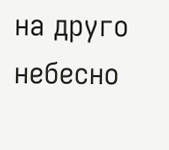на друго небесно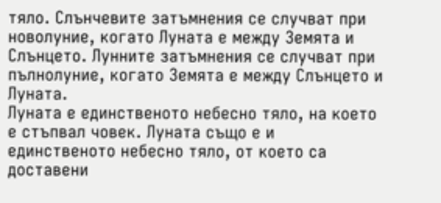тяло. Слънчевите затъмнения се случват при новолуние, когато Луната е между Земята и Слънцето. Лунните затъмнения се случват при пълнолуние, когато Земята е между Слънцето и Луната.
Луната е единственото небесно тяло, на което е стъпвал човек. Луната също е и единственото небесно тяло, от което са доставени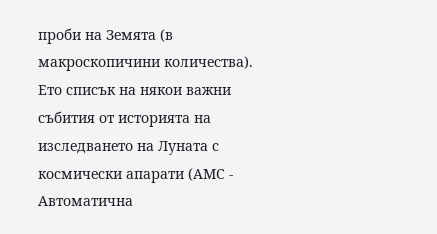проби на Земята (в макроскопичини количества). Ето списък на някои важни събития от историята на изследването на Луната с космически апарати (АМС - Автоматична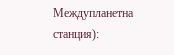Междупланетна станция):